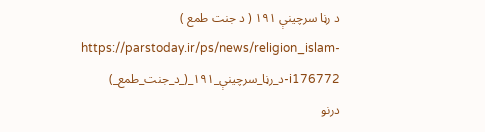د رڼا سرچینې ۱۹۱ ( د جنت طمع )
https://parstoday.ir/ps/news/religion_islam-i176772-د_رڼا_سرچینې_۱۹۱_(_د_جنت_طمع_)
درنو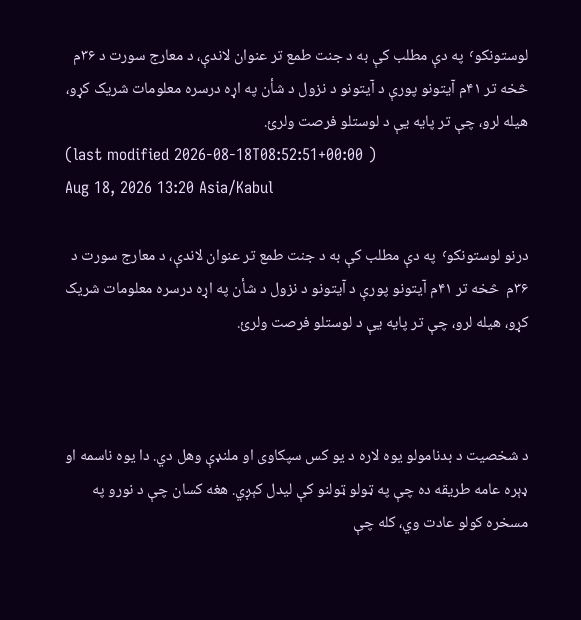لوستونکو٬  په دې مطلب کې به د جنت طمع تر عنوان لاندې، د معارج سورت د ۳۶م  څخه تر ۴۱م آیتونو پورې د آیتونو د نزول د شأن په اړه درسره معلومات شریک کړو، هیله لرو، چې تر پایه یې د لوستلو فرصت ولرئ.
(last modified 2026-08-18T08:52:51+00:00 )
Aug 18, 2026 13:20 Asia/Kabul

درنو لوستونکو٬  په دې مطلب کې به د جنت طمع تر عنوان لاندې، د معارج سورت د ۳۶م  څخه تر ۴۱م آیتونو پورې د آیتونو د نزول د شأن په اړه درسره معلومات شریک کړو، هیله لرو، چې تر پایه یې د لوستلو فرصت ولرئ.



د شخصیت د بدنامولو یوه لاره د یو کس سپکاوی او ملنډې وهل دي. دا یوه ناسمه او ډېره عامه طریقه ده چې په ټولو ټولنو کې لیدل کېږي. هغه کسان چې د نورو په مسخره کولو عادت وي، کله چې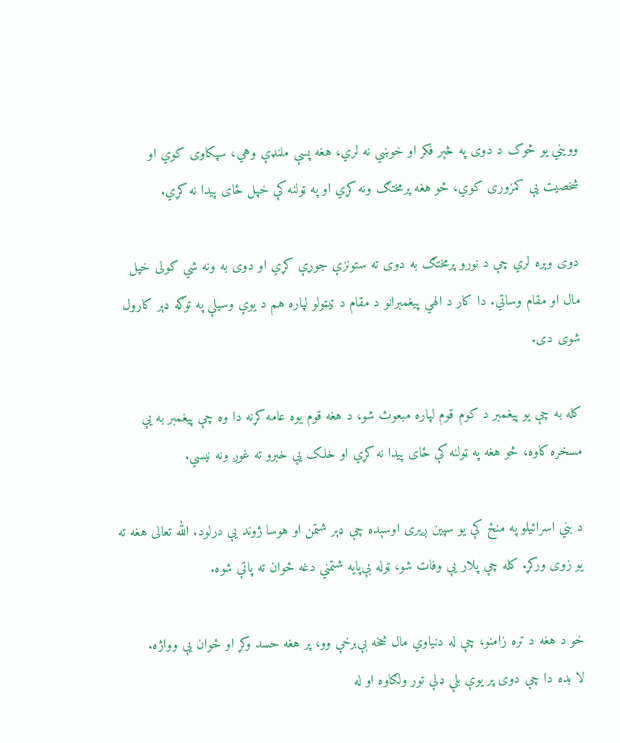وویني یو څوک د دوی په څېر فکر او خوښي نه لري، هغه پسې ملنډې وهي، سپکاوی کوي او  شخصیت یې کمزوری کوي، څو هغه پرمختګ ونه کړي او په ټولنه کې خپل ځای پیدا نه کړي.

دوی وېره لري چې د نورو پرمختګ به دوی ته ستونزې جوړې کړي او دوی به ونه شي کولی خپل مال او مقام وساتي. دا کار د الهي پیغمبرانو د مقام د ټیټولو لپاره هم د یوې وسیلې په توګه ډېر کارول شوی دی.

کله به چې یو پیغمبر د کوم قوم لپاره مبعوث شو، د هغه قوم یوه عامه کړنه دا وه چې پیغمبر به یې مسخره کاوه، څو هغه په ټولنه کې ځای پیدا نه کړي او خلک یې خبرو ته غوږ ونه نیسي.

د بني اسرائیلو په منځ کې یو سپین ږیری اوسېده چې ډېر شتمن او هوسا ژوند یې درلود. الله تعالی هغه ته یو زوی ورکړ. کله چې پلار یې وفات شو، ټوله بې‌پایه شتمني دغه ځوان ته پاتې شوه.

خو د هغه د تره زامنو، چې له دنیاوي مال څخه بې‌برخې وو، پر هغه حسد وکړ او ځوان یې وواژه.        لا بده دا چې دوی پر یوې بلې ډلې تور ولګاوه او له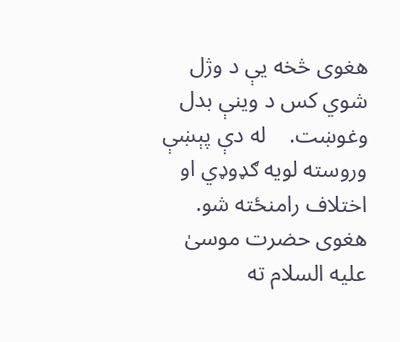هغوی څخه یې د وژل شوي کس د وینې بدل وغوښت.    له دې پېښې وروسته لویه ګډوډي او اختلاف رامنځته شو. هغوی حضرت موسیٰ علیه السلام ته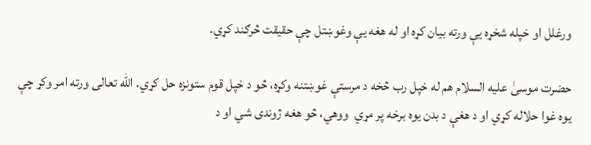ورغلل او خپله شخړه یې ورته بیان کړه او له هغه یې وغوښتل چې حقیقت څرګند کړي.

حضرت موسیٰ علیه السلام هم له خپل رب څخه د مرستې غوښتنه وکړه، څو د خپل قوم ستونزه حل کړي. الله تعالی ورته امر وکړ چې یوه غوا حلاله کړي او د هغې د بدن یوه برخه پر مړي  ووهي، څو هغه ژوندی شي او د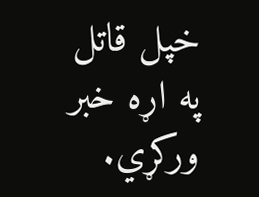خپل قاتل په اړه خبر ورکړي.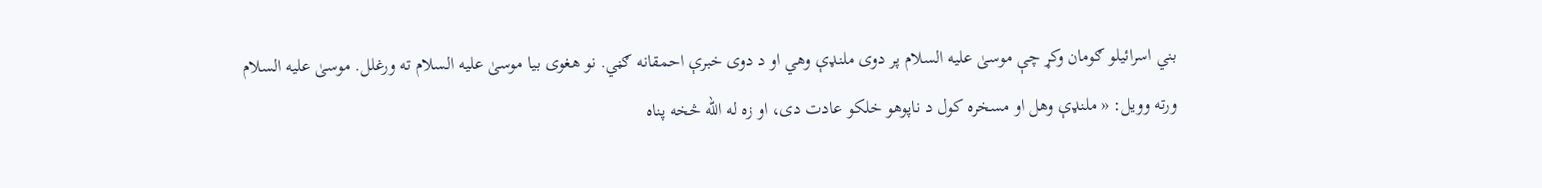بني اسرائیلو ګومان وکړ چې موسیٰ علیه السلام پر دوی ملنډې وهي او د دوی خبرې احمقانه ګڼي. نو هغوی بیا موسیٰ علیه السلام ته ورغلل. موسیٰ علیه السلام ورته وویل: « ملنډې وهل او مسخره کول د ناپوهو خلکو عادت دی، او زه له الله څخه پناه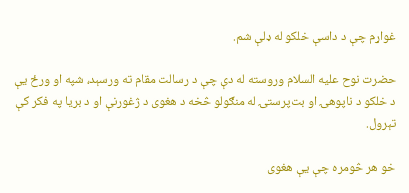غواړم چې د داسې خلکو له ډلې شم.

حضرت نوح علیه السلام وروسته له دې چې د رسالت مقام ته ورسېد، شپه او ورځ یې د خلکو د ناپوهۍ او بت‌پرستۍ له منګولو څخه د هغوی د ژغورنې او د بریا په فکر کې تېرول.

خو هر څومره چې یې هغوی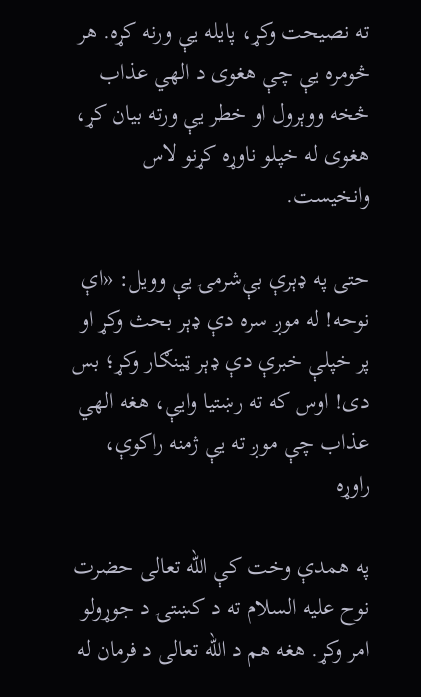ته نصیحت وکړ، پایله یې ورنه کړه. هر څومره یې چې هغوی د الهي عذاب څخه ووېرول او خطر یې ورته بیان کړ، هغوی له خپلو ناوړه کړنو لاس وانخیست.

حتی په ډېرې بې‌شرمۍ یې وویل: «اې نوحه! له موږ سره دې ډېر بحث وکړ او پر خپلې خبرې دې ډېر ټینګار وکړ؛ بس دی! اوس که ته رښتیا وایې، هغه الهي عذاب چې موږ ته یې ژمنه راکوې، راوړه

په همدې وخت کې الله تعالی حضرت نوح علیه السلام ته د کښتۍ د جوړولو امر وکړ. هغه هم د الله تعالی د فرمان له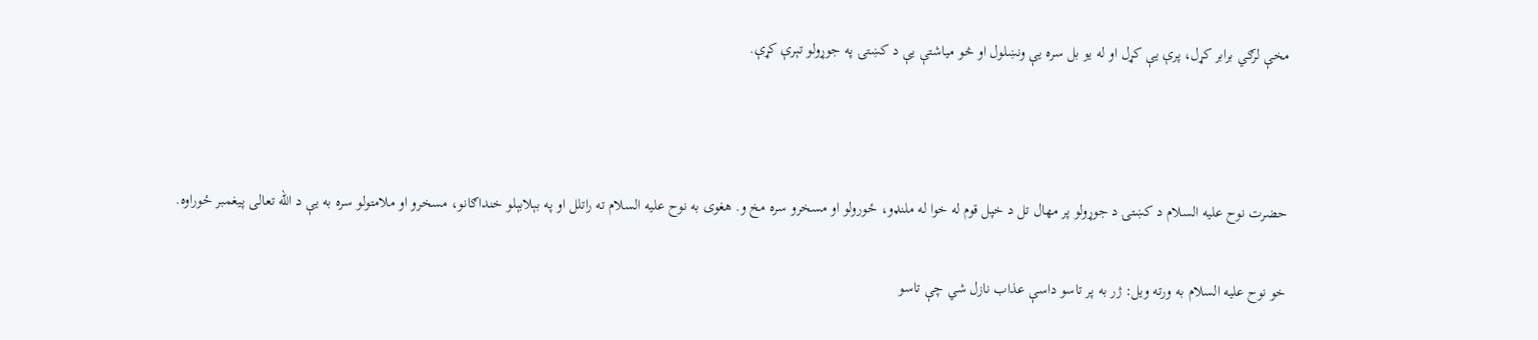مخې لرګي برابر کړل، پرې یې کړل او له یو بل سره یې ونښلول او څو میاشتې یې د کښتۍ په جوړولو تېرې کړې.



حضرت نوح علیه السلام د کښتۍ د جوړولو پر مهال تل د خپل قوم له خوا له ملنډو، ځورولو او مسخرو سره مخ و. هغوی به نوح علیه السلام ته راتلل او په بېلابېلو خنداګانو، مسخرو او ملامتولو سره به یې د الله تعالی پیغمبر ځوراوه.

خو نوح علیه السلام به ورته ویل: ژر به پر تاسو داسې عذاب نازل شي چې تاسو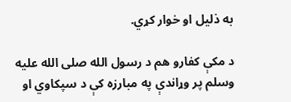به ذلیل او خوار کړي.

د مکې کفارو هم د رسول الله صلی الله علیه وسلم پر وړاندې په مبارزه کې د سپکاوي او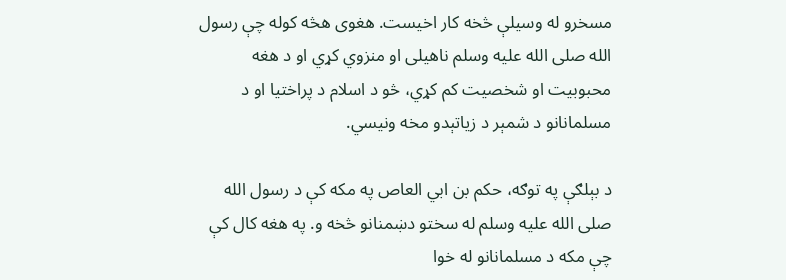مسخرو له وسیلې څخه کار اخیست. هغوی هڅه کوله چې رسول الله صلی الله علیه وسلم ناهیلی او منزوي کړي او د هغه محبوبیت او شخصیت کم کړي، څو د اسلام د پراختیا او د مسلمانانو د شمېر د زیاتېدو مخه ونیسي.

د بېلګې په توګه، حکم بن ابي العاص په مکه کې د رسول الله صلی الله علیه وسلم له سختو دښمنانو څخه و. په هغه کال کې چې مکه د مسلمانانو له خوا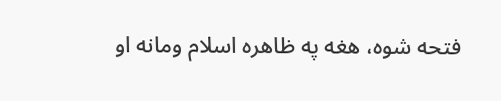فتحه شوه، هغه په ظاهره اسلام ومانه او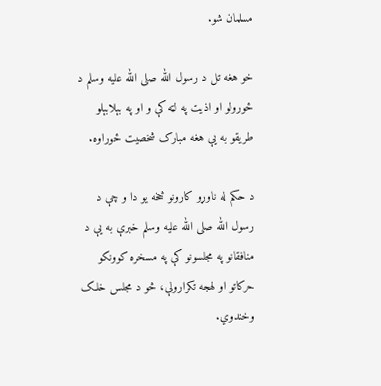مسلمان شو.

خو هغه تل د رسول الله صلی الله علیه وسلم د ځورولو او اذیت په لټه کې و او په بېلابېلو طریقو به یې هغه مبارک شخصیت ځوراوه.

د حکم له ناوړو کارونو څخه یو دا و چې د رسول الله صلی الله علیه وسلم خبرې به یې د منافقانو په مجلسونو کې په مسخره کوونکو حرکاتو او لهجه تکرارولې، څو د مجلس خلک وخندوي.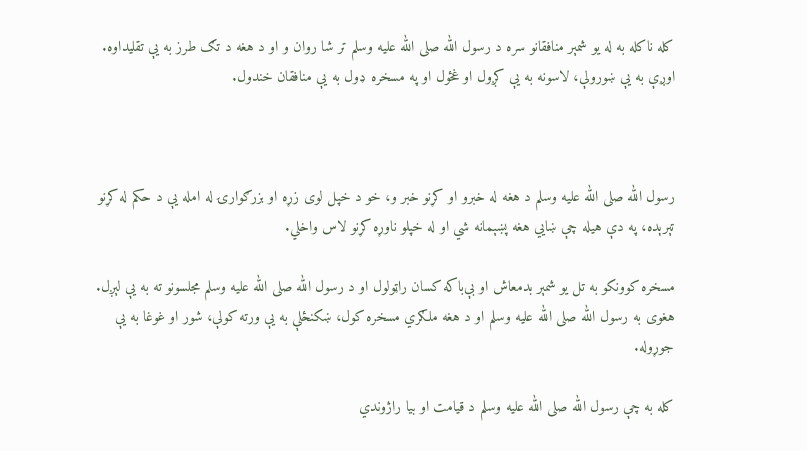کله ناکله به له یو شمېر منافقانو سره د رسول الله صلی الله علیه وسلم تر شا روان و او د هغه د تګ طرز به یې تقلیداوه. اوږې به یې ښورولې، لاسونه به یې کږول او غځول او په مسخره ډول به یې منافقان خندول.



رسول الله صلی الله علیه وسلم د هغه له خبرو او کړنو خبر و، خو د خپل لوی زړه او بزرګوارۍ له امله یې د حکم له کړنو تېرېده، په دې هیله چې ښايي هغه پښېمانه شي او له خپلو ناوړه کړنو لاس واخلي.

مسخره کوونکو به تل یو شمېر بدمعاش او بې‌باکه کسان راټولول او د رسول الله صلی الله علیه وسلم مجلسونو ته به یې لېږل. هغوی به رسول الله صلی الله علیه وسلم او د هغه ملګري مسخره کول، ښکنځلې به یې ورته کولې، شور او غوغا به یې جوړوله.

کله به چې رسول الله صلی الله علیه وسلم د قیامت او بیا راژوندي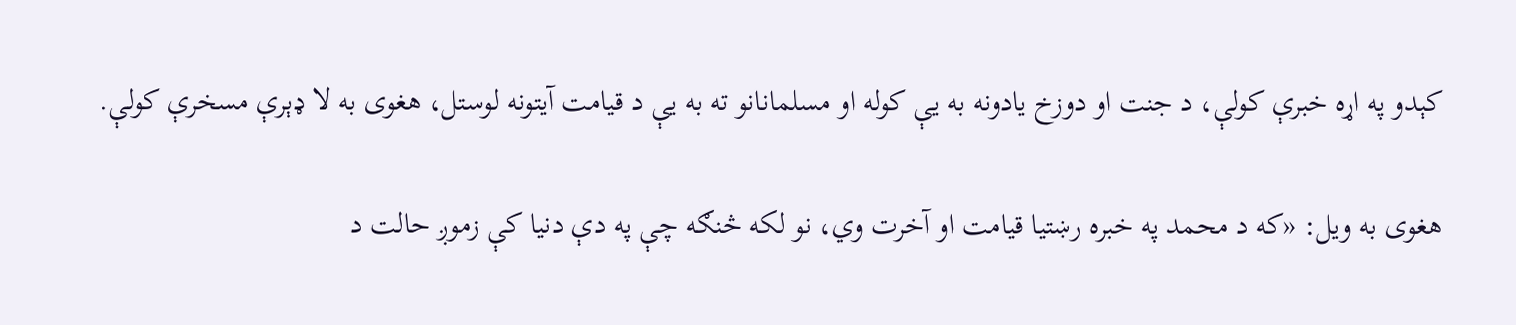کېدو په اړه خبرې کولې، د جنت او دوزخ یادونه به یې کوله او مسلمانانو ته به یې د قیامت آیتونه لوستل، هغوی به لا ډېرې مسخرې کولې.

هغوی به ویل: «که د محمد په خبره رښتیا قیامت او آخرت وي، نو لکه څنګه چې په دې دنیا کې زموږ حالت د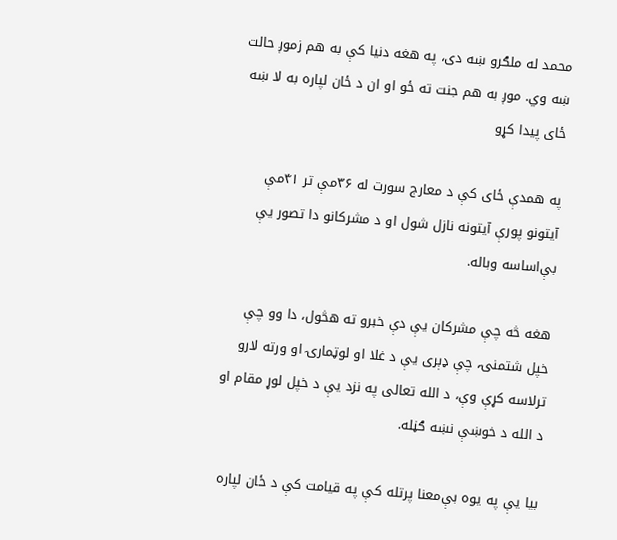محمد له ملګرو ښه دی، په هغه دنیا کې به هم زموږ حالت ښه وي. موږ به هم جنت ته ځو او ان د ځان لپاره به لا ښه ځای پیدا کړو

په همدې ځای کې د معارج سورت له ۳۶مې تر ۴۱مې آیتونو پورې آیتونه نازل شول او د مشرکانو دا تصور یې بې‌اساسه وباله.

هغه څه چې مشرکان یې دې خبرو ته هڅول، دا وو چې خپل شتمنۍ، چې ډېری یې د غلا او لوټمارۍ او ورته لارو ترلاسه کړې وې، د الله تعالی په نزد یې د خپل لوړ مقام او د الله د خوښې نښه ګڼله.

بیا یې په یوه بې‌معنا پرتله کې په قیامت کې د ځان لپاره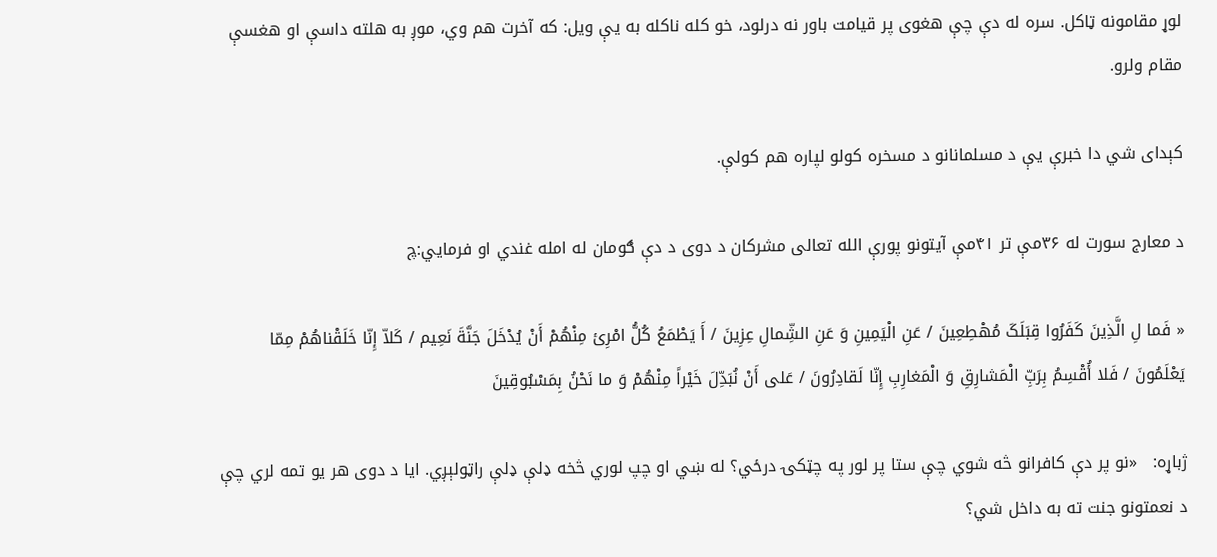لوړ مقامونه ټاکل. سره له دې چې هغوی پر قیامت باور نه درلود، خو کله ناکله به یې ویل: که آخرت هم وي، موږ به هلته داسې او هغسې مقام ولرو.

کېدای شي دا خبرې یې د مسلمانانو د مسخره کولو لپاره هم کولې.

د معارج سورت له ۳۶مې تر ۴۱مې آیتونو پورې الله تعالی مشرکان د دوی د دې ګومان له امله غندي او فرمایي:چ

« فَما لِ الَّذِینَ کَفَرُوا قِبَلَکَ مُهْطِعِینَ / عَنِ الْیَمِینِ وَ عَنِ الشِّمالِ عِزِینَ / أَ یَطْمَعُ کُلُّ امْرِئ مِنْهُمْ أَنْ یُدْخَلَ جَنَّةَ نَعِیم / کَلاّ إِنّا خَلَقْناهُمْ مِمّا یَعْلَمُونَ / فَلا أُقْسِمُ بِرَبِّ الْمَشارِقِ وَ الْمَغارِبِ إِنّا لَقادِرُونَ / عَلى أَنْ نُبَدِّلَ خَیْراً مِنْهُمْ وَ ما نَحْنُ بِمَسْبُوقِینَ

ژباړه:   «نو پر دې کافرانو څه شوي چې ستا پر لور په چټکۍ درځي؟ له ښي او چپ لوري څخه ډلې ډلې راټولېږي. ایا د دوی هر یو تمه لري چې د نعمتونو جنت ته به داخل شي؟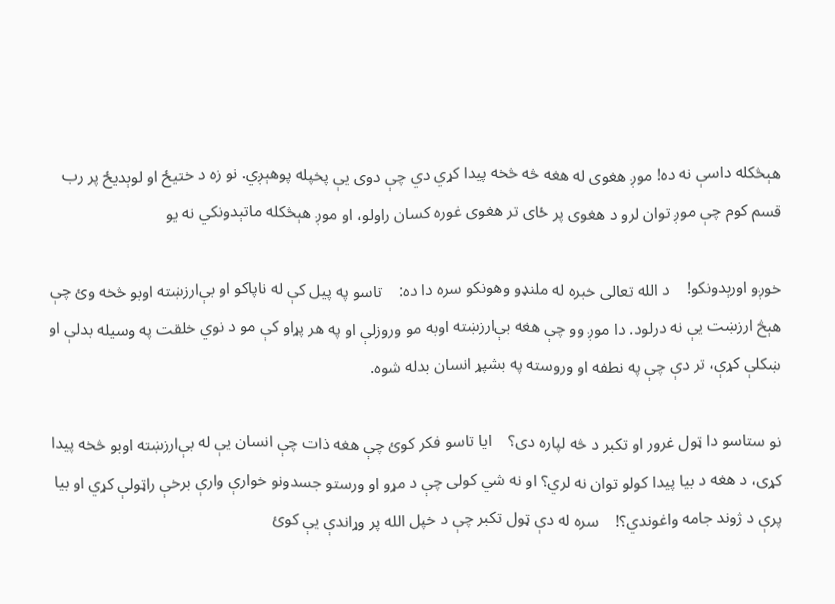هېڅکله داسې نه ده! موږ هغوی له هغه څه څخه پیدا کړي دي چې دوی یې پخپله پوهېږي. نو زه د ختیځ او لوېدیځ پر رب قسم کوم چې موږ توان لرو د هغوی پر ځای تر هغوی غوره کسان راولو، او موږ هېڅکله ماتېدونکي نه یو

خوږو اورېدونکو!    د الله تعالی خبره له ملنډو وهونکو سره دا ده:    تاسو په پیل کې له ناپاکو او بې‌ارزښته اوبو څخه وئ چې هېڅ ارزښت یې نه درلود. دا موږ وو چې هغه بې‌ارزښته اوبه مو وروزلې او په هر پړاو کې مو د نوي خلقت په وسیله بدلې او ښکلې کړې، تر دې چې په نطفه او وروسته په بشپړ انسان بدله شوه.

نو ستاسو دا ټول غرور او تکبر د څه لپاره دی؟    ایا تاسو فکر کوئ چې هغه ذات چې انسان یې له بې‌ارزښته اوبو څخه پیدا کړی، د هغه د بیا پیدا کولو توان نه لري؟ او نه شي کولی چې د مړو او ورستو جسدونو خوارې وارې برخې راټولې کړي او بیا پرې د ژوند جامه واغوندي؟!    سره له دې ټول تکبر چې د خپل الله پر وړاندې یې کوئ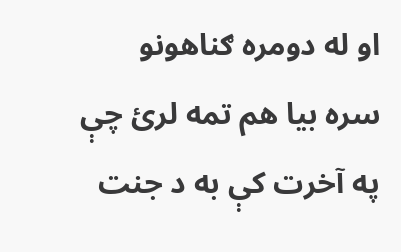او له دومره ګناهونو سره بیا هم تمه لرئ چې په آخرت کې به د جنت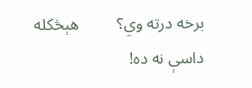برخه درته وي؟         هېڅکله داسې نه ده!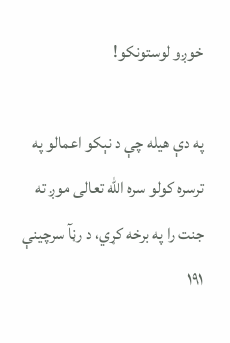خوږو لوستونکو!

په دې هیله چې د نېکو اعمالو په ترسره کولو سره الله تعالی موږ ته جنت را په برخه کړي، د رڼآ سرچینې ۱۹۱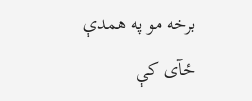برخه مو په همدې ځآی کې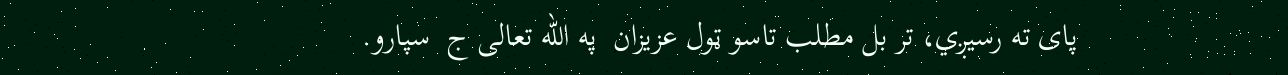پای ته رسیږي، تر بل مطلب تاسو ټول عزیزان  په الله تعالی ج  سپارو.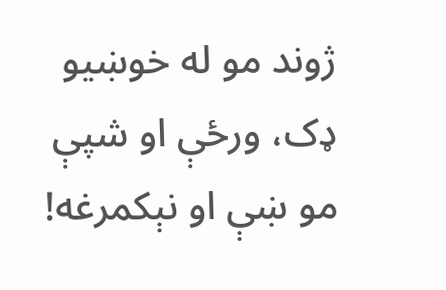ژوند مو له خوښیو ډک، ورځې او شپې مو ښې او نېکمرغه!